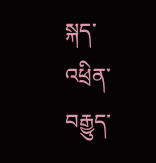སྐད་འཕྲིན་བརྒྱུད་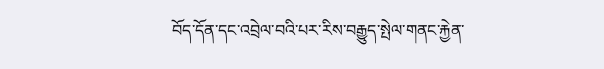བོད་དོན་དང་འབྲེལ་བའི་པར་རིས་བརྒྱུད་སྤེལ་གནང་རྐྱེན་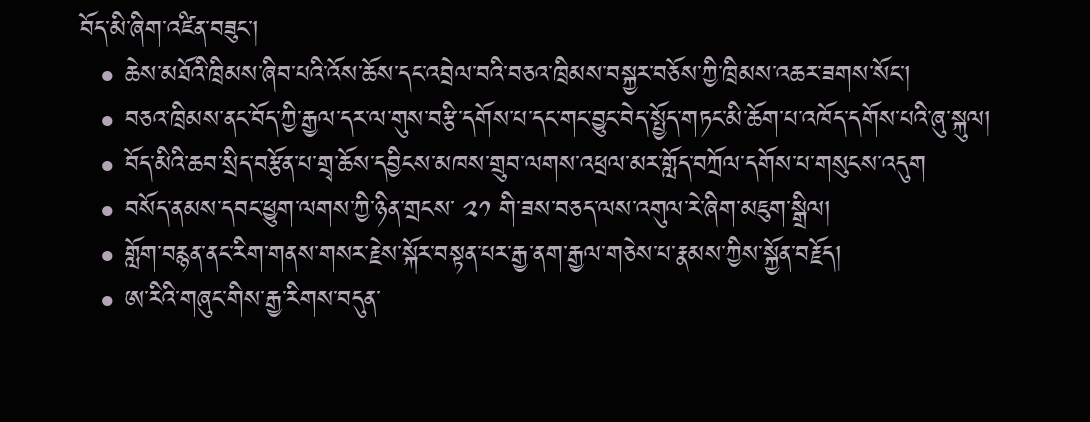བོད་མི་ཞིག་འཛིན་བཟུང་།
  • ཆེས་མཐོའི་ཁྲིམས་ཞིབ་པའི་འོས་ཆོས་དང་འབྲེལ་བའི་བཅའ་ཁྲིམས་བསྐྱར་བཅོས་ཀྱི་ཁྲིམས་འཆར་ཟགས་སོང་།
  • བཅའ་ཁྲིམས་ནང་བོད་ཀྱི་རྒྱལ་དར་ལ་གུས་བརྩི་དགོས་པ་དང་གང་བྱུང་བེད་སྤྱོད་གཏང་མི་ཆོག་པ་འཁོད་དགོས་པའི་ཞུ་སྐུལ།
  • བོད་མིའི་ཆབ་སྲིད་བརྩོན་པ་གྲྭ་ཆོས་དབྱིངས་མཁས་གྲུབ་ལགས་འཕྲལ་མར་གློད་བཀྲོལ་དགོས་པ་གསུངས་འདུག
  • བསོད་ནམས་དབང་ཕྱུག་ལགས་ཀྱི་ཉིན་གྲངས་ ༢༡ གི་ཟས་བཅད་ལས་འགུལ་རེ་ཞིག་མཇུག་སྒྲིལ།
  • གློག་བརྙན་ནང་རིག་གནས་གསར་རྗེས་སྐོར་བསྟན་པར་རྒྱ་ནག་རྒྱལ་གཅེས་པ་རྣམས་ཀྱིས་སྐྱོན་བརྗོད།
  • ཨ་རིའི་གཞུང་གིས་རྒྱ་རིགས་བདུན་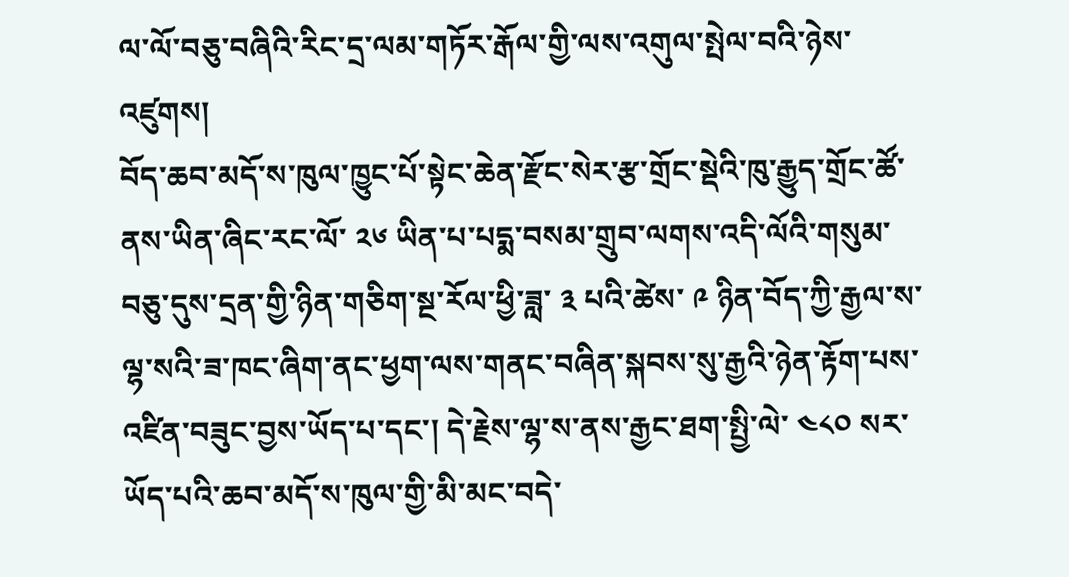ལ་ལོ་བཅུ་བཞིའི་རིང་དྲ་ལམ་གཏོར་རྒོལ་གྱི་ལས་འགུལ་སྤེལ་བའི་ཉེས་འཛུགས།
བོད་ཆབ་མདོ་ས་ཁུལ་ཁྱུང་པོ་སྟེང་ཆེན་རྫོང་སེར་རྩ་གྲོང་སྡེའི་ཁུ་རྒྱུད་གྲོང་ཚོ་ནས་ཡིན་ཞིང་རང་ལོ་ ༢༦ ཡིན་པ་པདྨ་བསམ་གྲུབ་ལགས་འདི་ལོའི་གསུམ་བཅུ་དུས་དྲན་གྱི་ཉིན་གཅིག་སྔ་རོལ་ཕྱི་ཟླ་ ༣ པའི་ཚེས་ ༩ ཉིན་བོད་ཀྱི་རྒྱལ་ས་ལྷ་སའི་ཟ་ཁང་ཞིག་ནང་ཕྱག་ལས་གནང་བཞིན་སྐབས་སུ་རྒྱའི་ཉེན་རྟོག་པས་འཛིན་བཟུང་བྱས་ཡོད་པ་དང་། དེ་རྗེས་ལྷ་ས་ནས་རྒྱང་ཐག་སྤྱི་ལེ་ ༤༨༠ སར་ཡོད་པའི་ཆབ་མདོ་ས་ཁུལ་གྱི་མི་མང་བདེ་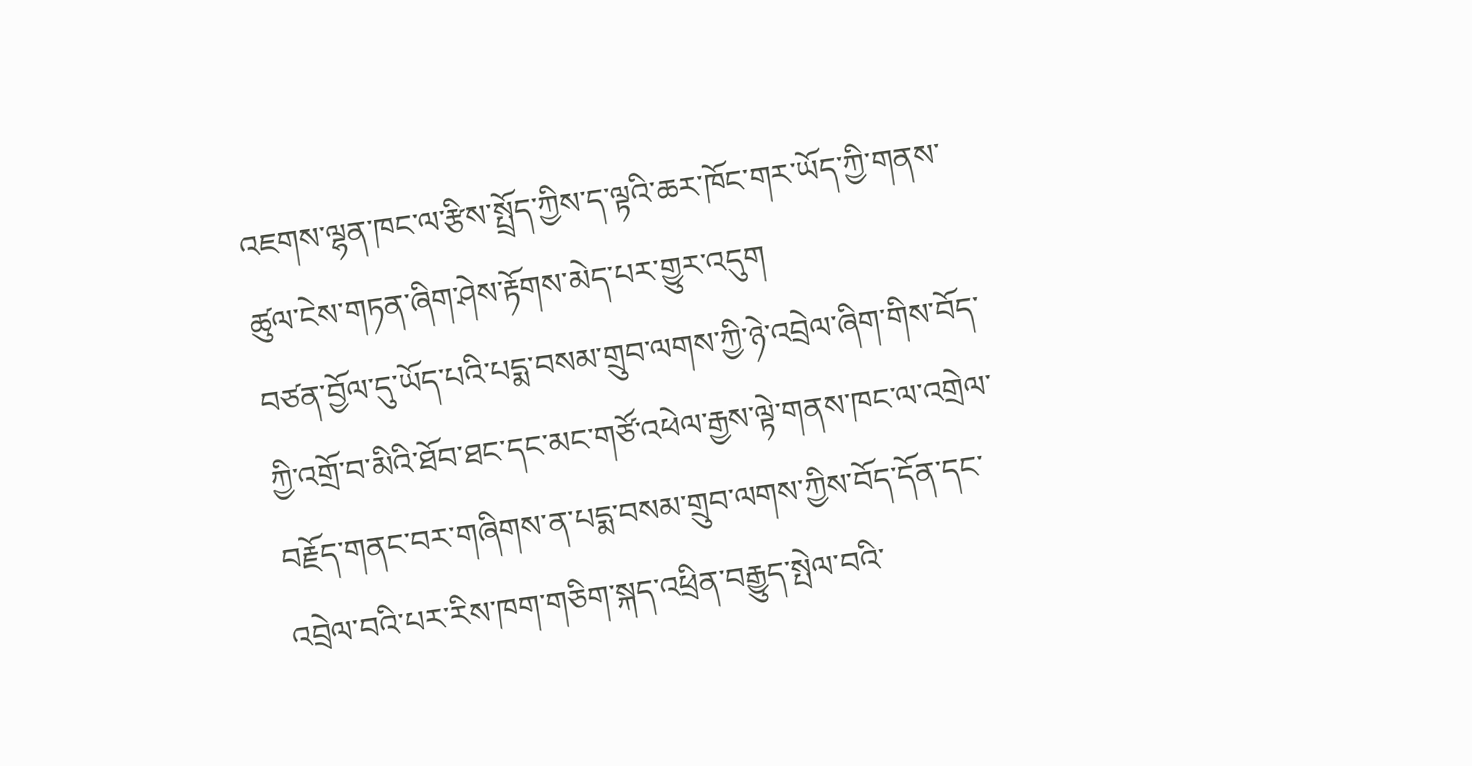འཇགས་ལྷན་ཁང་ལ་རྩིས་སྤྲོད་ཀྱིས་ད་ལྟའི་ཆར་ཁོང་གར་ཡོད་ཀྱི་གནས་ཚུལ་ངེས་གཏན་ཞིག་ཤེས་རྟོགས་མེད་པར་གྱུར་འདུག
བཙན་བྱོལ་དུ་ཡོད་པའི་པདྨ་བསམ་གྲུབ་ལགས་ཀྱི་ཉེ་འབྲེལ་ཞིག་གིས་བོད་ཀྱི་འགྲོ་བ་མིའི་ཐོབ་ཐང་དང་མང་གཙོ་འཕེལ་རྒྱས་ལྟེ་གནས་ཁང་ལ་འགྲེལ་བརྗོད་གནང་བར་གཞིགས་ན་པདྨ་བསམ་གྲུབ་ལགས་ཀྱིས་བོད་དོན་དང་འབྲེལ་བའི་པར་རིས་ཁག་གཅིག་སྐད་འཕྲིན་བརྒྱུད་སྤེལ་བའི་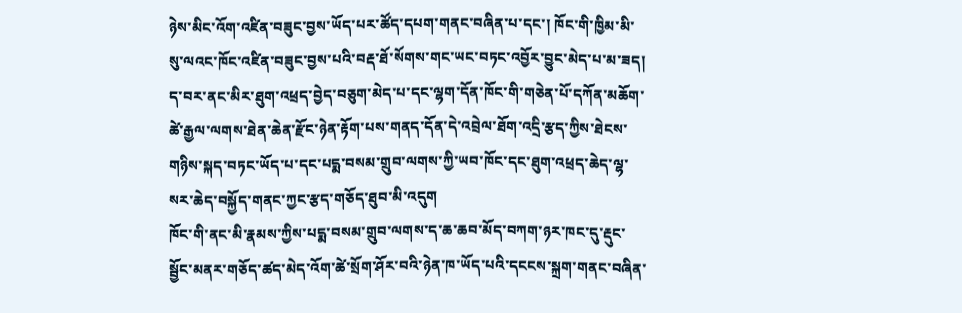ཉེས་མིང་འོག་འཛིན་བཟུང་བྱས་ཡོད་པར་ཚོད་དཔག་གནང་བཞིན་པ་དང་། ཁོང་གི་ཁྱིམ་མི་སུ་ལའང་ཁོང་འཛིན་བཟུང་བྱས་པའི་བརྡ་ཐོ་སོགས་གང་ཡང་བཏང་འབྱོར་བྱུང་མེད་པ་མ་ཟད། ད་བར་ནང་མིར་ཐུག་འཕྲད་བྱེད་བཅུག་མེད་པ་དང་ལྷག་དོན་ཁོང་གི་གཅེན་པོ་དཀོན་མཆོག་ཚེ་རྒྱལ་ལགས་ཐེན་ཆེན་རྫོང་ཉེན་རྟོག་པས་གནད་དོན་དེ་འབྲེལ་ཐོག་འདྲི་རྩད་ཀྱིས་ཐེངས་གཉིས་སྐད་བཏང་ཡོད་པ་དང་པདྨ་བསམ་གྲུབ་ལགས་ཀྱི་ཡབ་ཁོང་དང་ཐུག་འཕྲད་ཆེད་ལྷ་སར་ཆེད་བསྐྱོད་གནང་ཀྱང་རྩད་གཅོད་ཐུབ་མི་འདུག
ཁོང་གི་ནང་མི་རྣམས་ཀྱིས་པདྨ་བསམ་གྲུབ་ལགས་ད་ཆ་ཆབ་མོད་བཀག་ཉར་ཁང་དུ་རྡུང་སྦྱོང་མནར་གཅོད་ཚད་མེད་འོག་ཚེ་སྲོག་ཤོར་བའི་ཉེན་ཁ་ཡོད་པའི་དངངས་སྐྲག་གནང་བཞིན་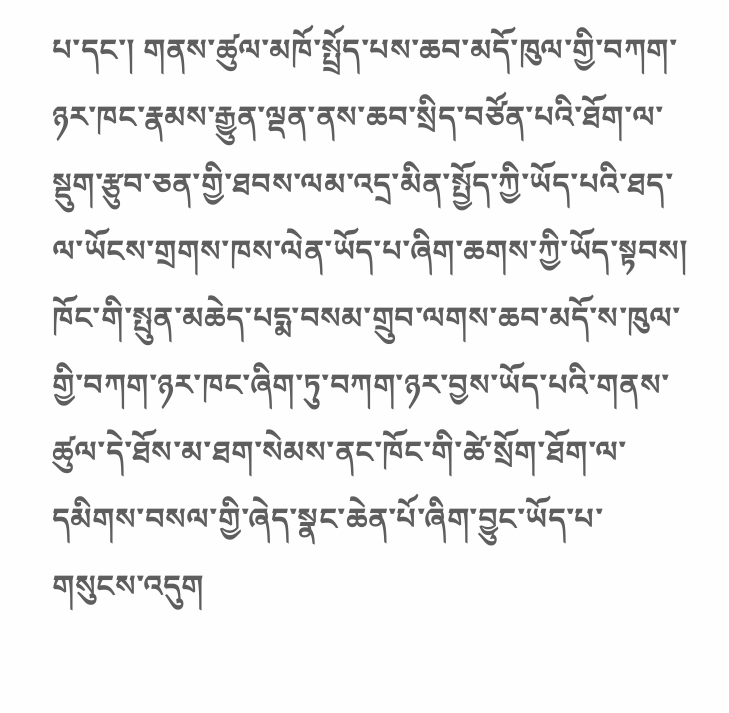པ་དང་། གནས་ཚུལ་མཁོ་སྤྲོད་པས་ཆབ་མདོ་ཁུལ་གྱི་བཀག་ཉར་ཁང་རྣམས་རྒྱུན་ལྡན་ནས་ཆབ་སྲིད་བཙོན་པའི་ཐོག་ལ་སྡུག་རྩུབ་ཅན་གྱི་ཐབས་ལམ་འདྲ་མིན་སྤྱོད་ཀྱི་ཡོད་པའི་ཐད་ལ་ཡོངས་གྲགས་ཁས་ལེན་ཡོད་པ་ཞིག་ཆགས་ཀྱི་ཡོད་སྟབས། ཁོང་གི་སྤུན་མཆེད་པདྨ་བསམ་གྲུབ་ལགས་ཆབ་མདོ་ས་ཁུལ་གྱི་བཀག་ཉར་ཁང་ཞིག་ཏུ་བཀག་ཉར་བྱས་ཡོད་པའི་གནས་ཚུལ་དེ་ཐོས་མ་ཐག་སེམས་ནང་ཁོང་གི་ཚེ་སྲོག་ཐོག་ལ་དམིགས་བསལ་གྱི་ཞེད་སྣང་ཆེན་པོ་ཞིག་བྱུང་ཡོད་པ་གསུངས་འདུག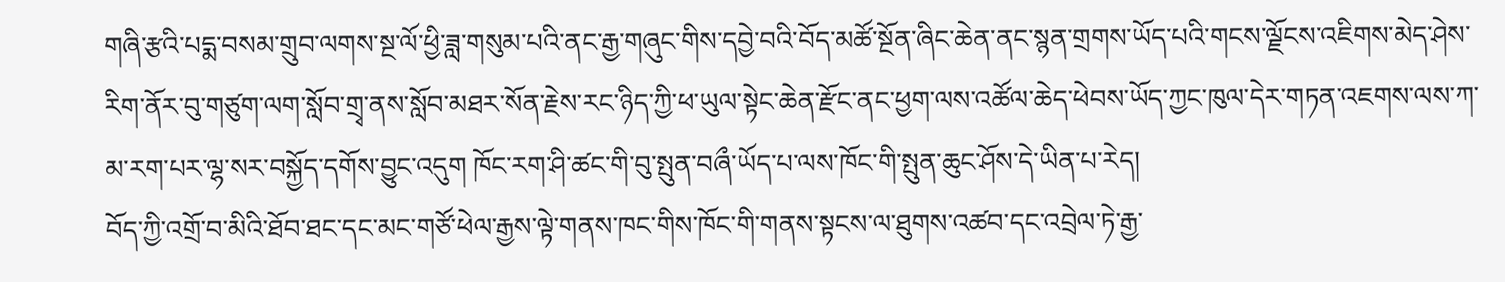གཞི་རྩའི་པདྨ་བསམ་གྲུབ་ལགས་སྔ་ལོ་ཕྱི་ཟླ་གསུམ་པའི་ནང་རྒྱ་གཞུང་གིས་དབྱེ་བའི་བོད་མཚོ་སྔོན་ཞིང་ཆེན་ནང་སྙན་གྲགས་ཡོད་པའི་གངས་ལྗོངས་འཇིགས་མེད་ཤེས་རིག་ནོར་བུ་གཙུག་ལག་སློབ་གྲྭ་ནས་སློབ་མཐར་སོན་རྗེས་རང་ཉིད་ཀྱི་ཕ་ཡུལ་སྟེང་ཆེན་རྫོང་ནང་ཕྱག་ལས་འཚོལ་ཆེད་ཕེབས་ཡོད་ཀྱང་ཁུལ་དེར་གཏན་འཇགས་ལས་ཀ་མ་རག་པར་ལྷ་སར་བསྐྱོད་དགོས་བྱུང་འདུག ཁོང་རག་ཤི་ཚང་གི་བུ་སྤུན་བཞྀ་ཡོད་པ་ལས་ཁོང་གི་སྤུན་ཆུང་ཤོས་དེ་ཡིན་པ་རེད།
བོད་ཀྱི་འགྲོ་བ་མིའི་ཐོབ་ཐང་དང་མང་གཙོ་ཕེལ་རྒྱས་ལྟེ་གནས་ཁང་གིས་ཁོང་གི་གནས་སྟངས་ལ་ཐུགས་འཚབ་དང་འབྲེལ་ཏེ་རྒྱ་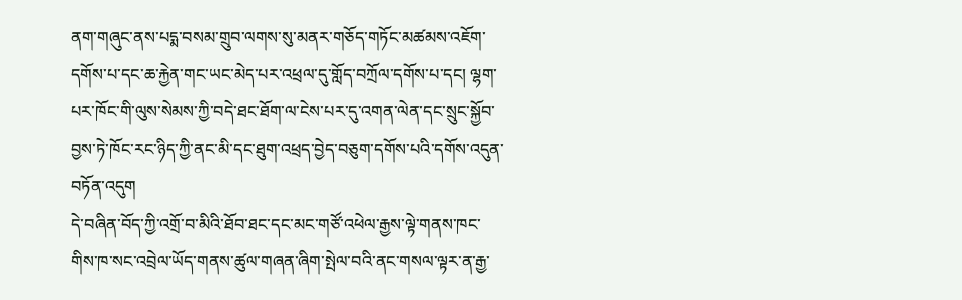ནག་གཞུང་ནས་པདྨ་བསམ་གྲུབ་ལགས་སུ་མནར་གཅོད་གཏོང་མཚམས་འཇོག་དགོས་པ་དང་ཆ་རྐྱེན་གང་ཡང་མེད་པར་འཕྲལ་དུ་གློད་བཀྲོལ་དགོས་པ་དང། ལྷག་པར་ཁོང་གི་ལུས་སེམས་ཀྱི་བདེ་ཐང་ཐོག་ལ་ངེས་པར་དུ་འགན་ལེན་དང་སྲུང་སྐྱོབ་བྱས་ཏེ་ཁོང་རང་ཉིད་ཀྱི་ནང་མི་དང་ཐུག་འཕྲད་བྱེད་བཅུག་དགོས་པའི་དགོས་འདུན་བཏོན་འདུག
དེ་བཞིན་བོད་ཀྱི་འགྲོ་བ་མིའི་ཐོབ་ཐང་དང་མང་གཙོ་འཕེལ་རྒྱས་ལྟེ་གནས་ཁང་གིས་ཁ་སང་འབྲེལ་ཡོད་གནས་ཚུལ་གཞན་ཞིག་སྤེལ་བའི་ནང་གསལ་ལྟར་ན་རྒྱ་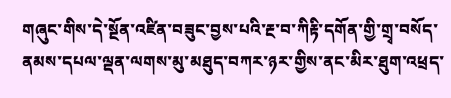གཞུང་གིས་དེ་སྔོན་འཛིན་བཟུང་བྱས་པའི་རྔ་བ་ཀིརྟི་དགོན་གྱི་གྲྭ་བསོད་ནམས་དཔལ་ལྡན་ལགས་མུ་མཐུད་བཀར་ཉར་གྱིས་ནང་མིར་ཐུག་འཕྲད་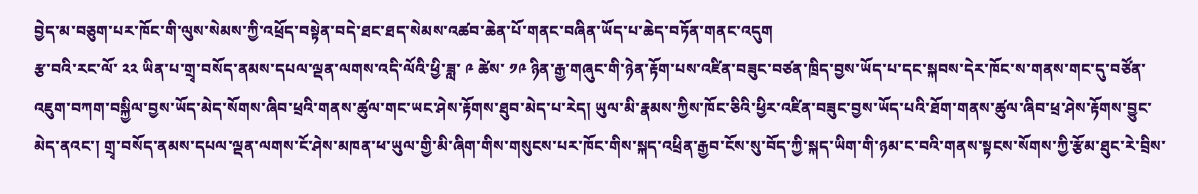བྱེད་མ་བཅུག་པར་ཁོང་གི་ལུས་སེམས་ཀྱི་འཕྲོད་བསྟེན་བདེ་ཐང་ཐད་སེམས་འཚབ་ཆེན་པོ་གནང་བཞིན་ཡོད་པ་ཆེད་བཏོན་གནང་འདུག
རྩ་བའི་རང་ལོ་ ༢༢ ཡིན་པ་གྲྭ་བསོད་ནམས་དཔལ་ལྡན་ལགས་འདི་ལོའི་ཕྱི་ཟླ་ ༩ ཚེས་ ༡༩ ཉིན་རྒྱ་གཞུང་གི་ཉེན་རྟོག་པས་འཛིན་བཟུང་བཙན་ཁྲིད་བྱས་ཡོད་པ་དང་སྐབས་དེར་ཁོང་ས་གནས་གང་དུ་བཙོན་འཇུག་བཀག་བསྐྱིལ་བྱས་ཡོད་མེད་སོགས་ཞིབ་ཕྲའི་གནས་ཚུལ་གང་ཡང་ཤེས་རྟོགས་ཐུབ་མེད་པ་རེད། ཡུལ་མི་རྣམས་ཀྱིས་ཁོང་ཅིའི་ཕྱིར་འཛིན་བཟུང་བྱས་ཡོད་པའི་ཐོག་གནས་ཚུལ་ཞིབ་ཕྲ་ཤེས་རྟོགས་བྱུང་མེད་ནའང་། གྲྭ་བསོད་ནམས་དཔལ་ལྡན་ལགས་ངོ་ཤེས་མཁན་ཕ་ཡུལ་གྱི་མི་ཞིག་གིས་གསུངས་པར་ཁོང་གིས་སྐད་འཕྲིན་རྒྱབ་ངོས་སུ་བོད་ཀྱི་སྐད་ཡིག་གི་ཉམ་ང་བའི་གནས་སྟངས་སོགས་ཀྱི་རྩོམ་ཐུང་རེ་བྲིས་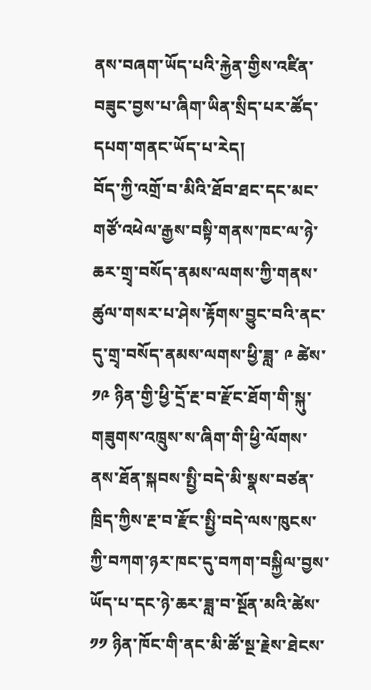ནས་བཞག་ཡོད་པའི་རྐྱེན་གྱིས་འཛིན་བཟུང་བྱས་པ་ཞིག་ཡིན་སྲིད་པར་ཚོད་དཔག་གནང་ཡོད་པ་རེད།
བོད་ཀྱི་འགྲོ་བ་མིའི་ཐོབ་ཐང་དང་མང་གཙོ་འཕེལ་རྒྱས་བསྟི་གནས་ཁང་ལ་ཉེ་ཆར་གྲྭ་བསོད་ནམས་ལགས་ཀྱི་གནས་ཚུལ་གསར་པ་ཤེས་རྟོགས་བྱུང་བའི་ནང་དུ་གྲྭ་བསོད་ནམས་ལགས་ཕྱི་ཟླ་ ༩ ཚེས་ ༡༩ ཉིན་གྱི་ཕྱི་དྲོ་རྔ་བ་རྫོང་ཐོག་གི་སྐུ་གཟུགས་འཁྲུས་ས་ཞིག་གི་ཕྱི་ལོགས་ནས་ཐོན་སྐབས་སྤྱི་བདེ་མི་སྣས་བཙན་ཁྲིད་ཀྱིས་རྔ་བ་རྫོང་སྤྱི་བདེ་ལས་ཁུངས་ཀྱི་བཀག་ཉར་ཁང་དུ་བཀག་བསྐྱིལ་བྱས་ཡོད་པ་དང་ཉེ་ཆར་ཟླ་བ་སྔོན་མའི་ཚེས་ ༡༡ ཉིན་ཁོང་གི་ནང་མི་ཚོ་སྔ་རྗེས་ཐེངས་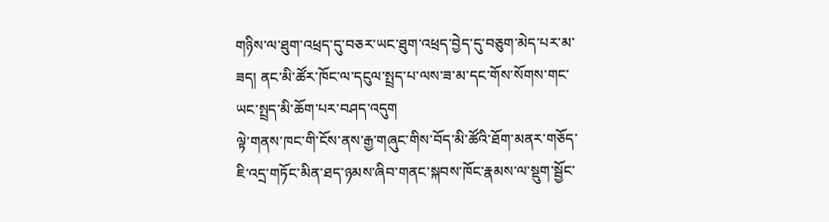གཉིས་ལ་ཐུག་འཕྲད་དུ་བཅར་ཡང་ཐུག་འཕྲད་བྱེད་དུ་བཅུག་མེད་པར་མ་ཟད། ནང་མི་ཚོར་ཁོང་ལ་དངུལ་སྤྲད་པ་ལས་ཟ་མ་དང་གོས་སོགས་གང་ཡང་སྤྲད་མི་ཆོག་པར་བཤད་འདུག
ལྟེ་གནས་ཁང་གི་ངོས་ནས་རྒྱ་གཞུང་གིས་བོད་མི་ཚོའི་ཐོག་མནར་གཅོད་ཇི་འདྲ་གཏོང་མིན་ཐད་ཉམས་ཞིབ་གནང་སྐབས་ཁོང་རྣམས་ལ་སྡུག་སྦྱོང་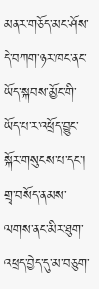མནར་གཅོད་མང་ཤོས་དེ་བཀག་ཉར་ཁང་ནང་ཡོད་སྐབས་མྱོང་གི་ཡོད་པ་ར་འཕྲོད་བྱུང་སྐོར་གསུངས་པ་དང་། གྲྭ་བསོད་ནམས་ལགས་ནང་མིར་ཐུག་འཕྲད་བྱེད་དུ་མ་བཅུག་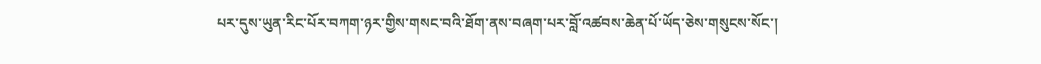པར་དུས་ཡུན་རིང་པོར་བཀག་ཉར་གྱིས་གསང་བའི་ཐོག་ནས་བཞག་པར་བློ་འཚབས་ཆེན་པོ་ཡོད་ཅེས་གསུངས་སོང་།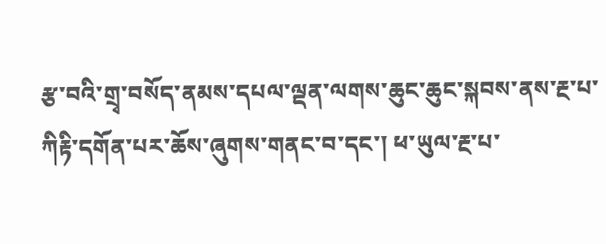རྩ་བའི་གྲྭ་བསོད་ནམས་དཔལ་ལྡན་ལགས་ཆུང་ཆུང་སྐབས་ནས་རྔ་པ་ཀིརྟི་དགོན་པར་ཆོས་ཞུགས་གནང་བ་དང་། ཕ་ཡུལ་རྔ་པ་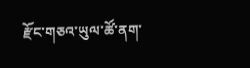རྫོང་གཅའ་ཡུལ་ཚོ་ནག་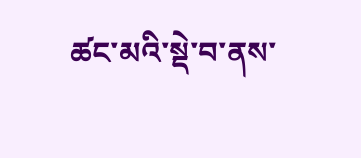ཚང་མའི་སྡེ་བ་ནས་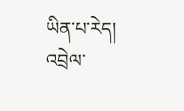ཡིན་པ་རེད།
འབྲེལ་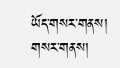ཡོད་གསར་གནས།
གསར་གནས།